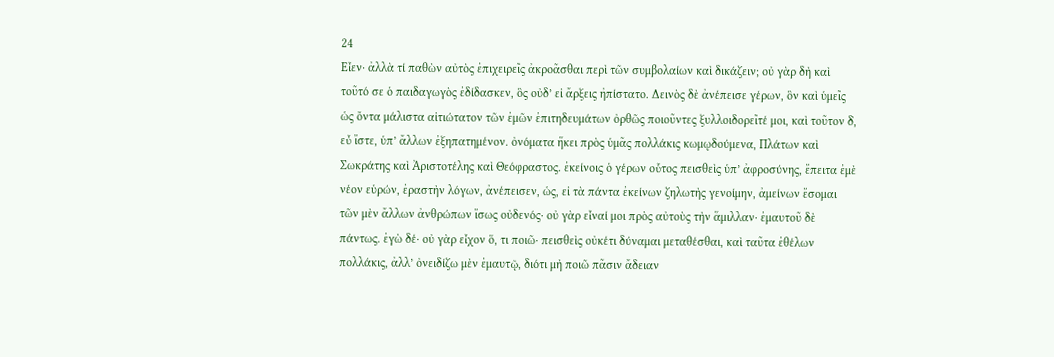24
Εἶεν· ἀλλὰ τί παθὼν αὐτὸς ἐπιχειρεῖς ἀκροᾶσθαι περὶ τῶν συμβολαίων καὶ δικάζειν; οὐ γὰρ δὴ καὶ τοῦτό σε ὁ παιδαγωγὸς ἐδίδασκεν, ὃς οὐδ’ εἰ ἄρξεις ἠπίστατο. Δεινὸς δὲ ἀνέπεισε γέρων, ὃν καὶ ὑμεῖς ὡς ὄντα μάλιστα αἰτιώτατον τῶν ἐμῶν ἐπιτηδευμάτων ὀρθῶς ποιοῦντες ξυλλοιδορεῖτέ μοι, καὶ τοῦτον δ̓, εὖ ἴστε, ὑπ’ ἄλλων ἐξηπατημένον. ὀνόματα ἥκει πρὸς ὑμᾶς πολλάκις κωμῳδούμενα, Πλάτων καὶ Σωκράτης καὶ Ἀριστοτέλης καὶ Θεόφραστος. ἐκείνοις ὁ γέρων οὗτος πεισθεὶς ὑπ’ ἀφροσύνης, ἔπειτα ἐμὲ νέον εὑρών, ἐραστὴν λόγων, ἀνέπεισεν, ὡς, εἰ τὰ πάντα ἐκείνων ζηλωτὴς γενοίμην, ἀμείνων ἔσομαι τῶν μὲν ἄλλων ἀνθρώπων ἴσως οὐδενός· οὐ γὰρ εἶναί μοι πρὸς αὐτοὺς τὴν ἅμιλλαν· ἐμαυτοῦ δὲ πάντως. ἐγὼ δέ· οὐ γὰρ εἶχον ὅ, τι ποιῶ· πεισθεὶς οὐκέτι δύναμαι μεταθέσθαι, καὶ ταῦτα ἐθέλων πολλάκις, ἀλλ’ ὀνειδίζω μὲν ἐμαυτῷ, διότι μὴ ποιῶ πᾶσιν ἄδειαν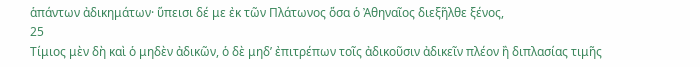ἁπάντων ἀδικημάτων· ὕπεισι δέ με ἐκ τῶν Πλάτωνος ὅσα ὁ Ἀθηναῖος διεξῆλθε ξένος,
25
Τίμιος μὲν δὴ καὶ ὁ μηδὲν ἀδικῶν, ὁ δὲ μηδ’ ἐπιτρέπων τοῖς ἀδικοῦσιν ἀδικεῖν πλέον ἢ διπλασίας τιμῆς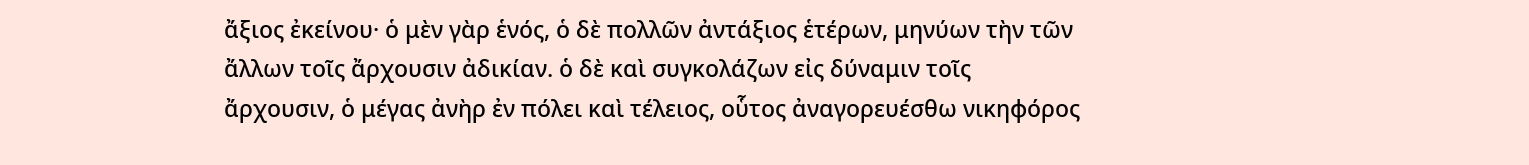ἄξιος ἐκείνου· ὁ μὲν γὰρ ἑνός, ὁ δὲ πολλῶν ἀντάξιος ἑτέρων, μηνύων τὴν τῶν ἄλλων τοῖς ἄρχουσιν ἀδικίαν. ὁ δὲ καὶ συγκολάζων εἰς δύναμιν τοῖς ἄρχουσιν, ὁ μέγας ἀνὴρ ἐν πόλει καὶ τέλειος, οὗτος ἀναγορευέσθω νικηφόρος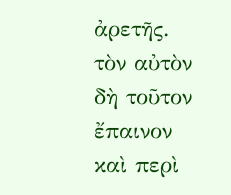ἀρετῆς. τὸν αὐτὸν δὴ τοῦτον ἔπαινον καὶ περὶ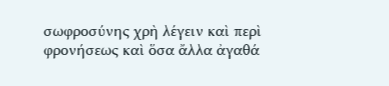σωφροσύνης χρὴ λέγειν καὶ περὶ φρονήσεως καὶ ὅσα ἄλλα ἀγαθά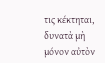τις κέκτηται, δυνατὰ μὴ μόνον αὐτὸν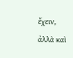ἔχειν, ἀλλὰ καὶ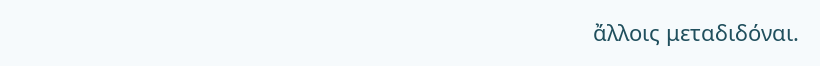ἄλλοις μεταδιδόναι.